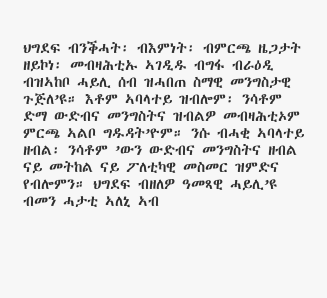ህግደፍ ብንቕሓት፡ ብእምነት፡ ብምርጫ ዜጋታት ዘይኮነ፡ መብዛሕቲኡ ኣገዲዱ ብግፋ ብራዕዲ ብዝኣከቦ ሓይሊ ሰብ ዝሓበጠ ስማዊ መንግስታዊ ጉጅለ’ዩ። እቶም ኣባላተይ ዝብሎም፡ ንሳቶም ድማ ውድብና መንግስትና ዝብልዎ መብዛሕቲኦም ምርጫ ኣልቦ ግዱዳት’ዮም። ንሱ ብሓቂ ኣባላተይ ዘብል፡ ንሳቶም ’ውን ውድብና መንግስትና ዘብል ናይ መትከል ናይ ፖለቲካዊ መስመር ዝምድና የብሎምን። ህግደፍ ብዘለዎ ዓመጻዊ ሓይሊ’ዩ ብመን ሓታቲ ኣለኒ ኣብ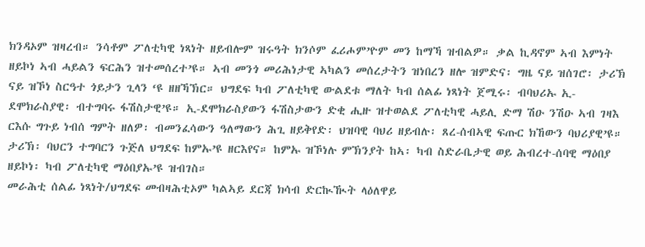ክንዳኦም ዝዛረብ። ንሳቶም ፖለቲካዊ ነጻነት ዘይብሎም ዝሩዓት ክንሶም ፈሪሖም’ዮም መን ከማኻ ዝብልዎ። ቃል ኪዳኖም ኣብ እምነት ዘይኮነ ኣብ ሓይልን ፍርሕን ዝተመሰረተ’ዩ። ኣብ መንጎ መሪሕነታዊ ኣካልን መሰረታትን ዝነበረን ዘሎ ዝምድና፡ ግዜ ናይ ዝሰገሮ፡ ታሪኽ ናይ ዝኾነ ስርዓተ ጎይታን ጊላን ‘ዩ ዘዘኻኽር። ህግደፍ ካብ ፖለቲካዊ ውልደቱ ማለት ካብ ሰልፊ ነጻነት ጀሚሩ፡ ብባህሪኡ ኢ-ደሞክራስያዊ፡ ብተግባሩ ፋሽስታዊ’ዩ። ኢ-ደሞክራስያውን ፋሽስታውን ድቂ ሒዙ ዝተወልደ ፖለቲካዊ ሓይሊ ድማ ሽዑ ንሽዑ ኣብ ገዛእ ርእሱ ግጉይ ነብሰ ግምት ዘለዎ፡ ብመንፈሳውን ዓለማውን ሕጊ ዘይቅየድ፡ ህዝባዊ ባህሪ ዘይብሉ፡ ጸረ-ሰብኣዊ ፍጡር ክኸውን ባህሪያዊ’ዩ። ታሪኽ፡ ባህርን ተግባርን ጉጅለ ህግደፍ ከምኡ’ዩ ዘርእየና። ከምኡ ዝኾነሉ ምኽንያት ከኣ፡ ካብ ስድራቤታዊ ወይ ሕብረተ-ሰባዊ ማዕበያ ዘይኮነ፡ ካብ ፖለቲካዊ ማዕበያኡ’ዩ ዝብገስ።
መራሕቲ ሰልፊ ነጻነት/ህግደፍ መብዛሕቲኦም ካልኣይ ደርጃ ክሳብ ድርኲዂት ላዕለዋይ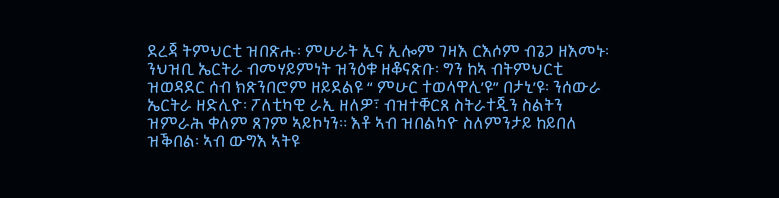ደረጃ ትምህርቲ ዝበጽሑ፡ ምሁራት ኢና ኢሎም ገዛእ ርእሶም ብጌጋ ዘእመኑ፡ ንህዝቢ ኤርትራ ብመሃይምነት ዝንዕቁ ዘቆናጽቡ፡ ግን ከኣ ብትምህርቲ ዝወዳደር ሰብ ክጽንበሮም ዘይደልዩ “ ምሁር ተወላዋሊ’ዩ” በታኒ’ዩ፡ ንሰውራ ኤርትራ ዘድሊዮ፡ ፖለቲካዊ ራኢ ዘለዎ፣ ብዝተቐርጸ ስትራተጂን ስልትን ዝምራሕ ቀለም ጸገም ኣይኮነን። እቶ ኣብ ዝበልካዮ ስለምንታይ ከይበለ ዝቕበል፡ ኣብ ውግእ ኣትዩ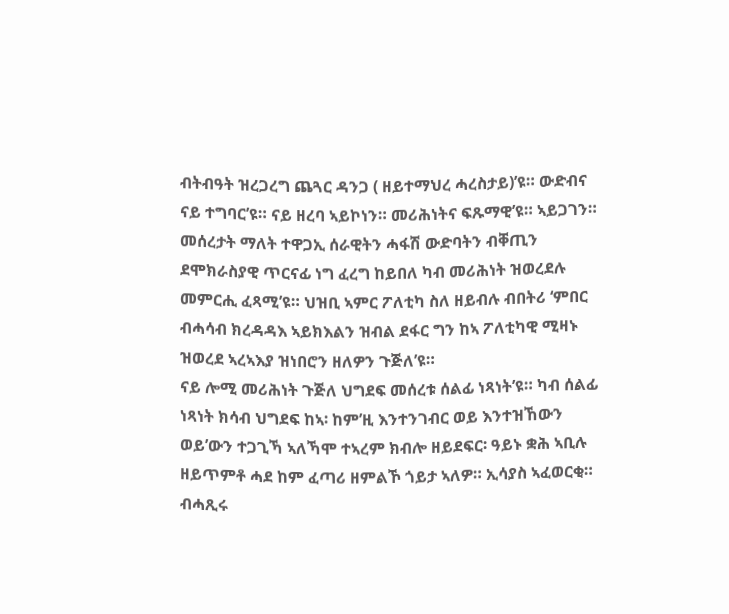ብትብዓት ዝረጋረግ ጨጓር ዳንጋ ( ዘይተማህረ ሓረስታይ)’ዩ። ውድብና ናይ ተግባር’ዩ። ናይ ዘረባ ኣይኮነን። መሪሕነትና ፍጹማዊ’ዩ። ኣይጋገን። መሰረታት ማለት ተዋጋኢ ሰራዊትን ሓፋሽ ውድባትን ብቐጢን ደሞክራስያዊ ጥርናፊ ነግ ፈረግ ከይበለ ካብ መሪሕነት ዝወረደሉ መምርሒ ፈጻሚ’ዩ። ህዝቢ ኣምር ፖለቲካ ስለ ዘይብሉ ብበትሪ ‘ምበር ብሓሳብ ክረዳዳእ ኣይክእልን ዝብል ደፋር ግን ከኣ ፖለቲካዊ ሚዛኑ ዝወረደ ኣረኣእያ ዝነበሮን ዘለዎን ጉጅለ’ዩ።
ናይ ሎሚ መሪሕነት ጉጅለ ህግደፍ መሰረቱ ሰልፊ ነጻነት’ዩ። ካብ ሰልፊ ነጻነት ክሳብ ህግደፍ ከኣ፡ ከም’ዚ እንተንገብር ወይ እንተዝኸውን ወይ’ውን ተጋጊኻ ኣለኻሞ ተኣረም ክብሎ ዘይደፍር፡ ዓይኑ ቋሕ ኣቢሉ ዘይጥምቶ ሓደ ከም ፈጣሪ ዘምልኾ ጎይታ ኣለዎ። ኢሳያስ ኣፈወርቂ። ብሓጺሩ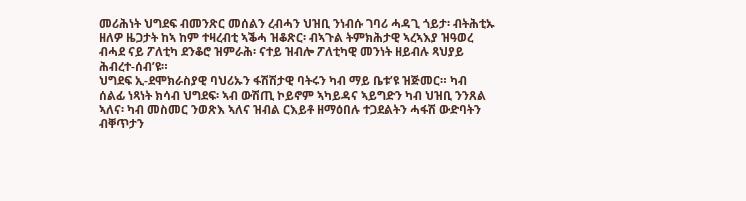መሪሕነት ህግደፍ ብመንጽር መሰልን ረብሓን ህዝቢ ንነብሱ ገባሪ ሓዳጊ ጎይታ፡ ብትሕቲኡ ዘለዎ ዜጋታት ከኣ ከም ተዛረብቲ ኣቕሓ ዝቆጽር፡ ብኣጉል ትምክሕታዊ ኣረኣእያ ዝዓወረ ብሓደ ናይ ፖለቲካ ደንቆሮ ዝምራሕ፡ ናተይ ዝብሎ ፖለቲካዊ መንነት ዘይብሉ ጻህያይ ሕብረተ-ሰብ’ዩ።
ህግደፍ ኢ-ደሞክራስያዊ ባህሪኡን ፋሽሽታዊ ባትሩን ካብ ማይ ቤቱ’ዩ ዝጅመር። ካብ ሰልፊ ነጻነት ክሳብ ህግደፍ፡ ኣብ ውሽጢ ኮይኖም ኣካይዳና ኣይግድን ካብ ህዝቢ ንንጸል ኣለና፡ ካብ መስመር ንወጽእ ኣለና ዝብል ርእይቶ ዘማዕበሉ ተጋደልትን ሓፋሽ ውድባትን ብቐጥታን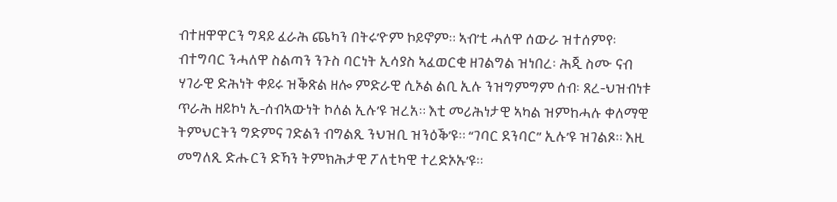ብተዘዋዋርን ግዳይ ፈራሕ ጨካን በትሩ’ዮም ኮይኖም። ኣብ’ቲ ሓለዋ ሰውራ ዝተሰምየ፡ ብተግባር ንሓለዋ ስልጣን ንጉስ ባርነት ኢሳያስ ኣፈወርቂ ዘገልግል ዝነበረ፡ ሕጂ ስሙ ናብ ሃገራዊ ድሕነት ቀይሩ ዝቕጽል ዘሎ ምድራዊ ሲኦል ልቢ ኢሉ ንዝግምግም ሰብ፡ ጸረ-ህዝብነቱ ጥራሕ ዘይኮነ ኢ-ሰብኣውነት ኮለል ኢሉ’ዩ ዝረአ። እቲ መሪሕነታዊ ኣካል ዝምከሓሉ ቀለማዊ ትምህርትን ግድምና ገድልን ብግልጺ ንህዝቢ ዝንዕቕ’ዩ። “ገባር ደንባር” ኢሉ’ዩ ዝገልጾ። እዚ መግለጺ ድሑርን ድኻን ትምክሕታዊ ፖለቲካዊ ተረድኦኡ’ዩ።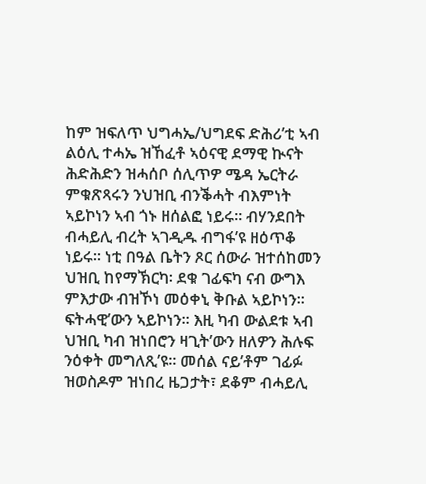ከም ዝፍለጥ ህግሓኤ/ህግደፍ ድሕሪ’ቲ ኣብ ልዕሊ ተሓኤ ዝኸፈቶ ኣዕናዊ ደማዊ ኲናት ሕድሕድን ዝሓሰቦ ሰሊጥዎ ሜዳ ኤርትራ ምቁጽጻሩን ንህዝቢ ብንቕሓት ብእምነት ኣይኮነን ኣብ ጎኑ ዘሰልፎ ነይሩ። ብሃንደበት ብሓይሊ ብረት ኣገዲዱ ብግፋ’ዩ ዘዕጥቆ ነይሩ። ነቲ በዓል ቤትን ጾር ሰውራ ዝተሰከመን ህዝቢ ከየማኽርካ፡ ደቁ ገፊፍካ ናብ ውግእ ምእታው ብዝኾነ መዕቀኒ ቅቡል ኣይኮነን። ፍትሓዊ’ውን ኣይኮነን። እዚ ካብ ውልደቱ ኣብ ህዝቢ ካብ ዝነበሮን ዛጊት’ውን ዘለዎን ሕሉፍ ንዕቀት መግለጺ’ዩ። መሰል ናይ’ቶም ገፊፉ ዝወስዶም ዝነበረ ዜጋታት፣ ደቆም ብሓይሊ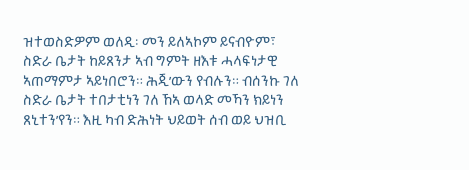ዝተወስድዎም ወለዲ፡ መን ይለኣኮም ይናብዮም፣ ስድራ ቤታት ከይጸንታ ኣብ ግምት ዘእቱ ሓላፍነታዊ ኣጠማምታ ኣይነበሮን። ሕጂ’ውን የብሉን። ብሰንኩ ገለ ስድራ ቤታት ተበታቲነን ገለ ኸኣ ወላድ መኻን ክይነን ጸኒተን’የን። እዚ ካብ ድሕነት ህይወት ሰብ ወይ ህዝቢ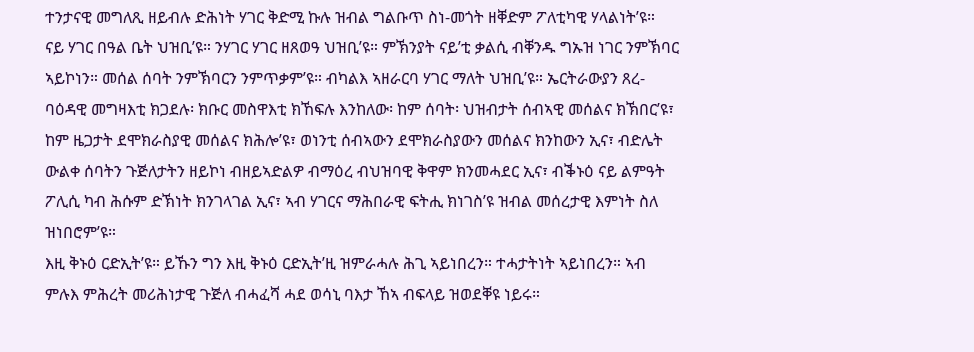ተንታናዊ መግለጺ ዘይብሉ ድሕነት ሃገር ቅድሚ ኩሉ ዝብል ግልቡጥ ስነ-መጎት ዘቐድም ፖለቲካዊ ሃላልነት’ዩ።
ናይ ሃገር በዓል ቤት ህዝቢ’ዩ። ንሃገር ሃገር ዘጸወዓ ህዝቢ’ዩ። ምኽንያት ናይ’ቲ ቃልሲ ብቐንዱ ግኡዝ ነገር ንምኽባር ኣይኮነን። መሰል ሰባት ንምኽባርን ንምጥቃም’ዩ። ብካልእ ኣዘራርባ ሃገር ማለት ህዝቢ’ዩ። ኤርትራውያን ጸረ-ባዕዳዊ መግዛእቲ ክጋደሉ፡ ክቡር መስዋእቲ ክኸፍሉ እንከለው፡ ከም ሰባት፡ ህዝብታት ሰብኣዊ መሰልና ክኽበር’ዩ፣ ከም ዜጋታት ደሞክራስያዊ መሰልና ክሕሎ’ዩ፣ ወነንቲ ሰብኣውን ደሞክራስያውን መሰልና ክንከውን ኢና፣ ብድሌት ውልቀ ሰባትን ጉጅለታትን ዘይኮነ ብዘይኣድልዎ ብማዕረ ብህዝባዊ ቅዋም ክንመሓደር ኢና፣ ብቕኑዕ ናይ ልምዓት ፖሊሲ ካብ ሕሱም ድኽነት ክንገላገል ኢና፣ ኣብ ሃገርና ማሕበራዊ ፍትሒ ክነገስ’ዩ ዝብል መሰረታዊ እምነት ስለ ዝነበሮም’ዩ።
እዚ ቅኑዕ ርድኢት’ዩ። ይኹን ግን እዚ ቅኑዕ ርድኢት’ዚ ዝምራሓሉ ሕጊ ኣይነበረን። ተሓታትነት ኣይነበረን። ኣብ ምሉእ ምሕረት መሪሕነታዊ ጉጅለ ብሓፈሻ ሓደ ወሳኒ ባእታ ኸኣ ብፍላይ ዝወደቐዩ ነይሩ።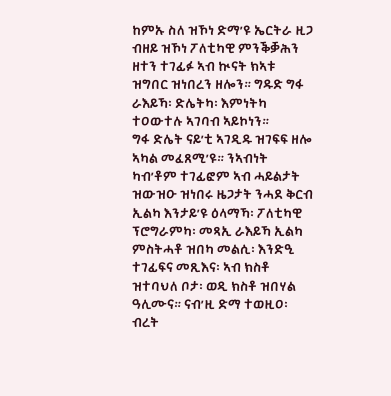ከምኡ ስለ ዝኾነ ድማ’ዩ ኤርትራ ዚጋ ብዘይ ዝኾነ ፖለቲካዊ ምንቕቓሕን ዘተን ተገፊፉ ኣብ ኲናት ክኣቱ ዝግበር ዝነበረን ዘሎን። ግዱድ ግፋ ራእይኻ፡ ድሌትካ፡ እምነትካ ተዐውተሉ ኣገባብ ኣይኮነን።
ግፋ ድሌት ናይ’ቲ ኣገዲዱ ዝገፍፍ ዘሎ ኣካል መፈጸሚ’ዩ። ንኣብነት ካብ’ቶም ተገፊፎም ኣብ ሓይልታት ዝውዝዑ ዝነበሩ ዜጋታት ንሓደ ቅርብ ኢልካ እንታይ’ዩ ዕላማኻ፡ ፖለቲካዊ ፕሮግራምካ፡ መጻኢ ራእይኻ ኢልካ ምስትሓቶ ዝበካ መልሲ፡ እንድዒ ተገፊፍና መጺእና፡ ኣብ ክስቶ ዝተባህለ ቦታ፡ ወዲ ክስቶ ዝበሃል ዓሊሙና። ናብ’ዚ ድማ ተወዚዐ፡ ብረት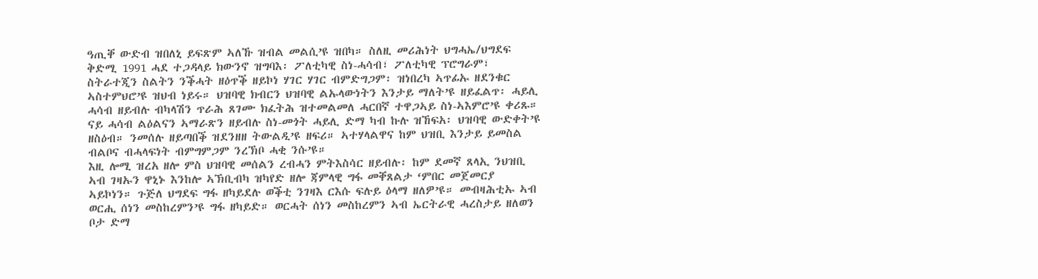ዓጢቐ ውድብ ዝበለኒ ይፍጽም ኣለኹ ዝብል መልሲ’ዩ ዝበካ። ስለዚ መሪሕነት ህግሓኤ/ህግደፍ ቅድሚ 1991 ሓደ ተጋዳላይ ክውንኖ ዝግባእ፡ ፖለቲካዊ ስነ-ሓሳብ፣ ፖለቲካዊ ፕሮግራም፣ ስትራተጂን ስልትን ንቕሓት ዘዕጥቕ ዘይኮነ ሃገር ሃገር ብምድግጋም፡ ዝነበረካ ኣጥፊኡ ዘደንቁር ኣስተምህሮ’ዩ ዝህብ ነይሩ። ህዝባዊ ክብርን ህዝባዊ ልኡላውነትን እንታይ ማለት’ዩ ዘይፈልጥ፡ ሓይሊ ሓሳብ ዘይብሉ ብካላሽን ጥራሕ ጸገሙ ክፈትሕ ዝተመልመለ ሓርበኛ ተዋጋኣይ ስነ-ኣእምሮ’ዩ ቀሪጹ። ናይ ሓሳብ ልዕልናን ኣማራጽን ዘይብሉ ስነ-መጎት ሓይሊ ድማ ካብ ኩሉ ዝኸፍአ፡ ህዝባዊ ውድቀት’ዩ ዘስዕብ። ንመሰሉ ዘይጣበቕ ዝደንዘዘ ትውልዲ’ዩ ዘፍሪ። ኣተሃላልዋና ከም ህዝቢ እንታይ ይመስል ብልቦና ብሓላፍነት ብምግምጋም ንረኽቦ ሓቂ ንሱ’ዩ።
እዚ ሎሚ ዝረአ ዘሎ ምስ ህዝባዊ መሰልን ረብሓን ምትእስሳር ዘይብሉ፡ ከም ደመኛ ጸላኢ ንህዝቢ ኣብ ገዛኡን ዋኒኑ እንከሎ ኣኽቢብካ ዝካየድ ዘሎ ጃምላዊ ግፋ መቐጸልታ ‘ምበር መጀመርያ ኣይኮነን። ጉጅለ ህግደፍ ግፋ ዘካይደሉ ወቕቲ ንገዛእ ርእሱ ፍሉይ ዕላማ ዘለዎ’ዩ። መብዛሕቲኡ ኣብ ወርሒ ሰነን መስከረምን’ዩ ግፋ ዘካይድ። ወርሓት ሰነን መስከረምን ኣብ ኤርትራዊ ሓረስታይ ዘለወን ቦታ ድማ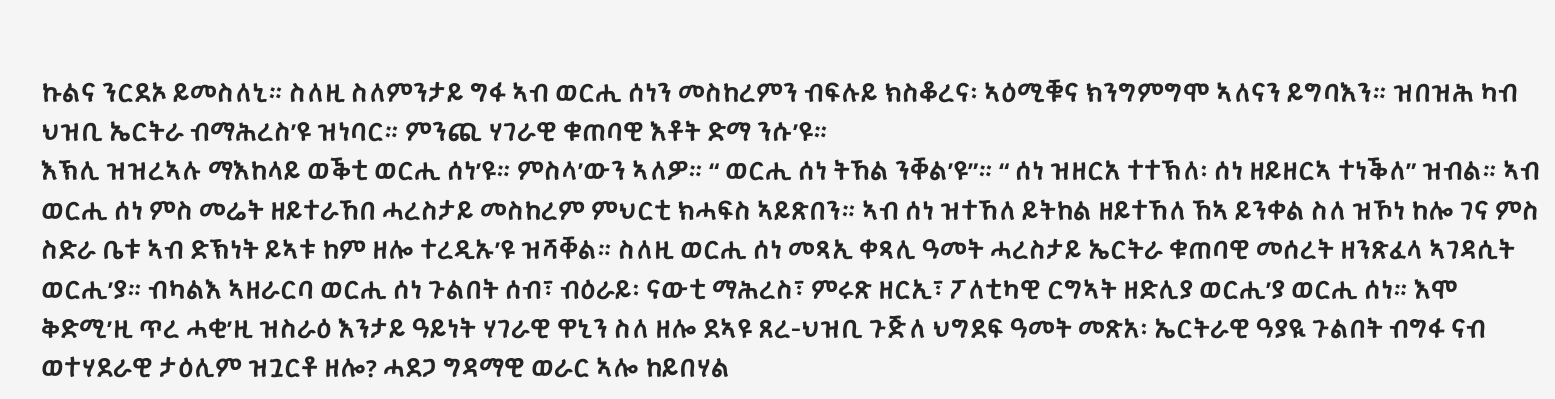ኩልና ንርደኦ ይመስለኒ። ስለዚ ስለምንታይ ግፋ ኣብ ወርሒ ሰነን መስከረምን ብፍሉይ ክስቆረና፡ ኣዕሚቑና ክንግምግሞ ኣለናን ይግባእን። ዝበዝሕ ካብ ህዝቢ ኤርትራ ብማሕረስ’ዩ ዝነባር። ምንጪ ሃገራዊ ቁጠባዊ እቶት ድማ ንሱ’ዩ።
እኽሊ ዝዝረኣሉ ማእከላይ ወቕቲ ወርሒ ሰነ’ዩ። ምስላ’ውን ኣለዎ። “ ወርሒ ሰነ ትኸል ንቐል’ዩ”። “ ሰነ ዝዘርአ ተተኽለ፡ ሰነ ዘይዘርኣ ተነቕለ” ዝብል። ኣብ ወርሒ ሰነ ምስ መሬት ዘይተራኸበ ሓረስታይ መስከረም ምህርቲ ክሓፍስ ኣይጽበን። ኣብ ሰነ ዝተኸለ ይትከል ዘይተኸለ ኸኣ ይንቀል ስለ ዝኾነ ከሎ ገና ምስ ስድራ ቤቱ ኣብ ድኽነት ይኣቱ ከም ዘሎ ተረዲኡ’ዩ ዝሻቐል። ስለዚ ወርሒ ሰነ መጻኢ ቀጻሊ ዓመት ሓረስታይ ኤርትራ ቁጠባዊ መሰረት ዘንጽፈላ ኣገዳሲት ወርሒ’ያ። ብካልእ ኣዘራርባ ወርሒ ሰነ ጉልበት ሰብ፣ ብዕራይ፡ ናውቲ ማሕረስ፣ ምሩጽ ዘርኢ፣ ፖለቲካዊ ርግኣት ዘድሊያ ወርሒ’ያ ወርሒ ሰነ። እሞ ቅድሚ’ዚ ጥረ ሓቂ’ዚ ዝስራዕ እንታይ ዓይነት ሃገራዊ ዋኒን ስለ ዘሎ ደኣዩ ጸረ-ህዝቢ ጉጅለ ህግደፍ ዓመት መጽአ፡ ኤርትራዊ ዓያዪ ጉልበት ብግፋ ናብ ወተሃደራዊ ታዕሊም ዝጓርቶ ዘሎ? ሓደጋ ግዳማዊ ወራር ኣሎ ከይበሃል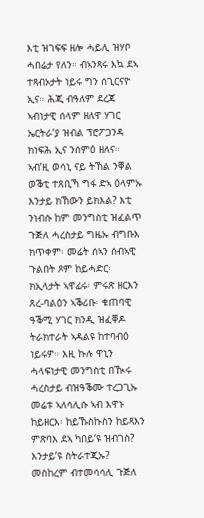እቲ ዝገፍፍ ዘሎ ሓይሊ ዝሃቦ ሓበሬታ የለን። ብኣንጻሩ እኳ ደኣ ተጻብኦታት ነይሩ ግን ሰጊርናዮ ኢና። ሕጂ ብዓለም ደረጃ ኣብነታዊ ሰላም ዘለዋ ሃገር ኤርትራ’ያ ዝብል ፕሮፖጋንዳ ክነፍሕ ኢና ንሰምዕ ዘለና። ኣብ’ዚ ወሳኒ ናይ ትኸል ንቐል ወቕቲ ተጸቢኻ ግፋ ድኣ ዕላምኡ እንታይ ክኸውን ይክእል? እቲ ንነብሱ ከም መንግስቲ ዝፈልጥ ጉጅለ ሓረስታይ ግዜኡ ብግቡእ ክጥቀም፡ መሬት ሰኣን ሰብኣዊ ጉልበት ጾም ከይሓድር፡ ክኢላታት ኣዋፊሩ፡ ምሩጽ ዘርእን ጸረ-ባልዕን ኣቕሪቡ፡ ቁጠባዊ ዓቕሚ ሃገር ክንዲ ዝፈቐዶ ትራክተራት ኣዳልዩ ከተባብዕ ነይሩዎ። እዚ ኩሉ ዋኒን ሓላፍነታዊ መንግስቲ በዂሩ ሓረስታይ ብዝዓቕሙ ተረጋጊኡ መሬቱ ኣለሳሊሱ ኣብ እዋኑ ከይዘርእ፡ ከይኹስኩስን ከይጻእን ምጽባእ ደኣ ካበይ’ዩ ዝብገስ? እንታይ’ዩ ስትራተጂኡ?
መስከረም ብተመሳሳሊ ጉጅለ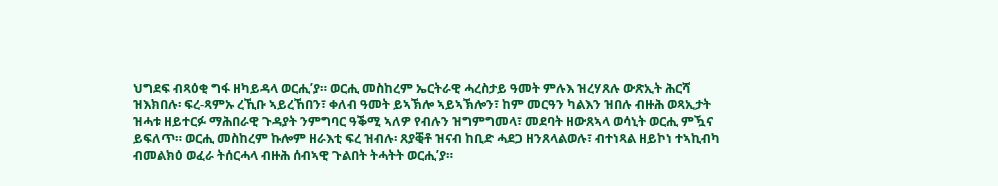ህግደፍ ብጻዕቂ ግፋ ዘካይዳላ ወርሒ’ያ። ወርሒ መስከረም ኤርትራዊ ሓረስታይ ዓመት ምሉእ ዝረሃጸሉ ውጽኢት ሕርሻ ዝእክበሉ፡ ፍረ-ጻምኡ ረኺቡ ኣይረኸበን፣ ቀለብ ዓመት ይኣኽሎ ኣይኣኽሎን፣ ከም መርዓን ካልእን ዝበሉ ብዙሕ ወጻኢታት ዝሓቱ ዘይተርፉ ማሕበራዊ ጉዳያት ንምግባር ዓቕሚ ኣለዎ የብሉን ዝግምግመላ፣ መደባት ዘውጸኣላ ወሳኒት ወርሒ ምዃና ይፍለጥ። ወርሒ መስከረም ኩሎም ዘራእቲ ፍረ ዝብሉ፡ ጸያቒቶ ዝናብ ከቢድ ሓደጋ ዘንጸላልወሉ፣ ብተነጻል ዘይኮነ ተኣኪብካ ብመልክዕ ወፈራ ትሰርሓላ ብዙሕ ሰብኣዊ ጉልበት ትሓትት ወርሒ’ያ።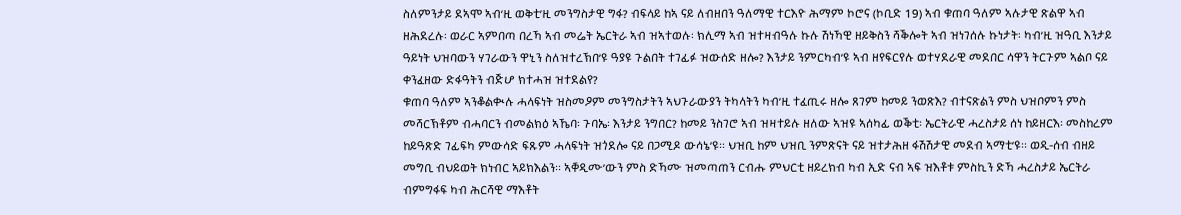ስለምንታይ ደኣሞ ኣብ’ዚ ወቅቲ’ዚ መንግስታዊ ግፋ? ብፍላይ ከኣ ናይ ለብዘበን ዓለማዊ ተርእዮ ሕማም ኮሮና (ኮቢድ 19) ኣብ ቁጠባ ዓለም ኣሉታዊ ጽልዋ ኣብ ዘሕደረሉ፡ ወራር ኣምበጣ በረኻ ኣብ መሬት ኤርትራ ኣብ ዝኣተወሉ፡ ክሊማ ኣብ ዝተዛብዓሉ ኩሉ ሽነኻዊ ዘይቅስን ሻቕሎት ኣብ ዝነገሰሉ ኩነታት፡ ካብ’ዚ ዝዓቢ እንታይ ዓይነት ህዝባውን ሃገራውን ዋኒን ስለዝተረኽበ’ዩ ዓያዩ ጉልበት ተገፊፉ ዝውሰድ ዘሎ? እንታይ ንምርካብ’ዩ ኣብ ዘየፍርየሉ ወተሃደራዊ መደበር ሳዋን ትርጉም ኣልቦ ናይ ቀንፈዘው ድፋዓትን ብጅሆ ክተሓዝ ዝተደልየ?
ቁጠባ ዓለም ኣንቆልቊሉ ሓላፍነት ዝስመዖም መንግስታትን ኣህጉራውያን ትካላትን ካብ’ዚ ተፈጢሩ ዘሎ ጸገም ከመይ ንወጽእ? ብተናጽልን ምስ ህዝቦምን ምስ መሻርኽቶም ብሓባርን ብመልክዕ ኣኼባ፡ ጉባኤ፡ እንታይ ንግበር? ከመይ ንስገሮ ኣብ ዝዛተይሉ ዘለው ኣዝዩ ኣሰካፊ ወቕቲ፡ ኤርትራዊ ሓረስታይ ሰነ ከይዘርእ፡ መስከረም ከይዓጽድ ገፊፍካ ምውሳድ ፍጹም ሓላፍነት ዝጎደሎ ናይ በጋሚዶ ውሳኔ’ዩ። ህዝቢ ከም ህዝቢ ንምጽናት ናይ ዝተታሕዘ ፋሽሽታዊ መደብ ኣማቲ’ዩ። ወዲ-ሰብ ብዘይ መግቢ ብህይወት ክነብር ኣይክእልን። ኣቐዲሙ’ውን ምስ ድኻሙ ዝመጣጠን ርብሑ ምህርቲ ዘይረክብ ካብ ኢድ ናብ ኣፍ ዝእቶቱ ምስኪን ድኻ ሓረስታይ ኤርትራ ብምግፋፍ ካብ ሕርሻዊ ማእቶት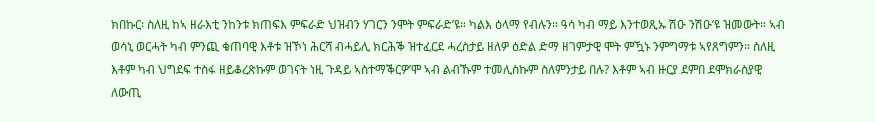ክበኩር፡ ስለዚ ከኣ ዘራእቲ ንከንቱ ክጠፍእ ምፍራድ ህዝብን ሃገርን ንሞት ምፍራድ’ዩ። ካልእ ዕላማ የብሉን። ዓሳ ካብ ማይ እንተወጺኡ ሽዑ ንሽዑ’ዩ ዝመውት። ኣብ ወሳኒ ወርሓት ካብ ምንጪ ቁጠባዊ እቶቱ ዝኾነ ሕርሻ ብሓይሊ ክርሕቕ ዝተፈርደ ሓረስታይ ዘለዎ ዕድል ድማ ዘገምታዊ ሞት ምዃኑ ንምግማቱ ኣየጸግምን። ስለዚ እቶም ካብ ህግደፍ ተስፋ ዘይቆረጽኩም ወገናት ነዚ ጉዳይ ኣስተማቕርዎ’ሞ ኣብ ልብኹም ተመሊስኩም ስለምንታይ በሉ? እቶም ኣብ ዙርያ ደምበ ደሞክራስያዊ ለውጢ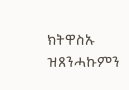ክትዋስኡ ዝጸንሓኩምን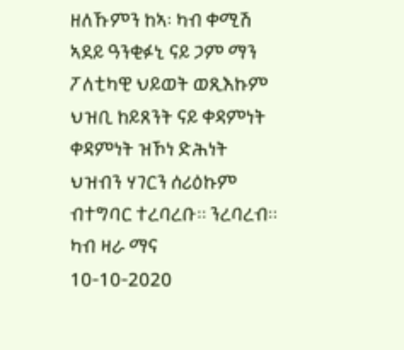ዘለኹምን ከኣ፡ ካብ ቀሚሽ ኣደይ ዓንቂፉኒ ናይ ጋም ማን ፖለቲካዊ ህይወት ወጺእኩም ህዝቢ ከይጸንት ናይ ቀዳምነት ቀዳምነት ዝኾነ ድሕነት ህዝብን ሃገርን ሰሪዕኩም ብተግባር ተረባረቡ። ንረባረብ።
ካብ ዛራ ማና
10-10-2020